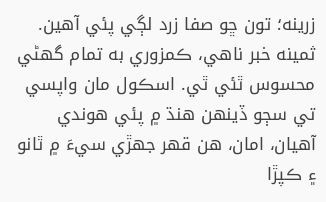زرينه؛ تون ڇو صفا زرد لڳي پئي آهين.
ثمينه خبر ناهي، ڪمزوري به تمام گهڻي محسوس ٿئي ٿي. اسڪول مان واپسي تي سڄو ڏينهن هنڌ ۾ پئي هوندي آهيان، امان، هن قهر جهڙي سيءَ ۾ ٿانو ۽ ڪپڙا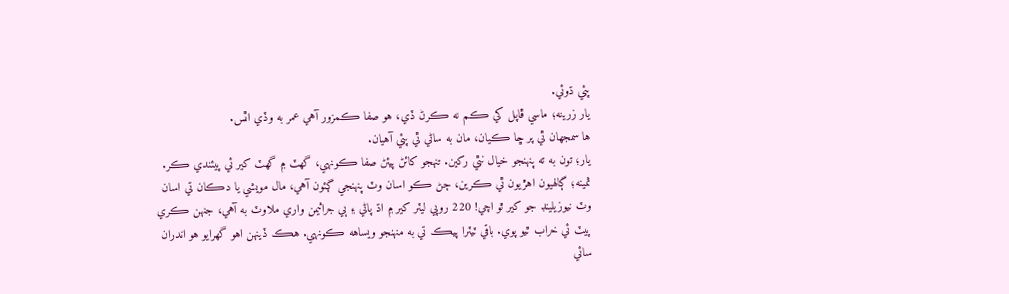پئي ڌوئي.
يار زرينه؛ ماسي ڦاپل کي ڪم نه ڪرڻ ڏي، هو صفا ڪمزور آهي عمر به وڏي اٿس.
ها سمجهان ٿي پر ڇا ڪيان، مان به ساڻي ٿي پئي آهيان.
يار؛ تون به ته پنهنجو خيال نٿي رکين. تنهجو کائڻ پيئڻ صفا ڪونهي، گهٽ ۾ گهٽ کير ئي پيئندي ڪر.
ثمينه؛ ڳالهيون اهڙيون ٿي ڪرين، ڄڻ ڪو اسان وٽ پنهنجي ڳئون آهي، مال مويشي يا دڪان تي اسان وٽ نيوزيلينڊ جو کير ٿو اچي! 220 روپي ليٽر کير ۾ اڌ پاڻي ۽ ٻي جراثيمن واري ملاوٽ به آهي، جنهن ڪري پيٽ ئي خراب ٿيو پوي. باقي ٽيٽرا پيڪ تي به منهنجو ويساهه ڪونهي. هڪ ڏينهن اهو گهرايو هو اندران سائي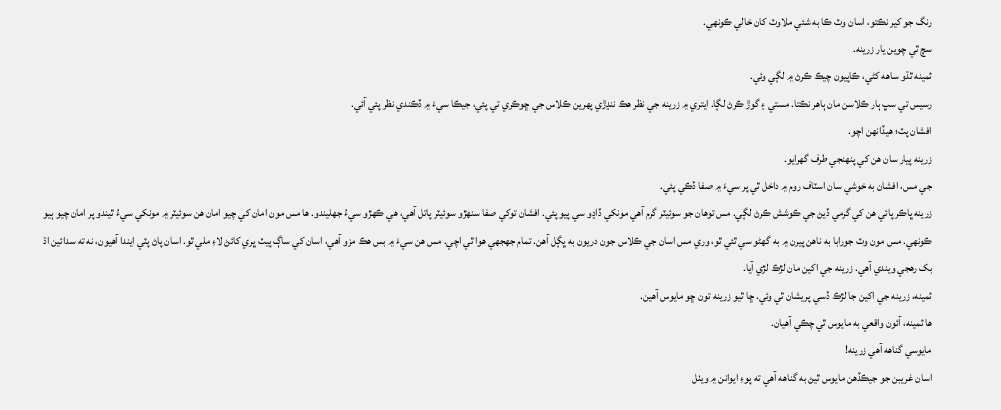رنگ جو کير نڪتو، اسان وٽ ڪا به شئي ملاوٽ کان خالي ڪونھي.
سچ ٿي چوين يار زرينه.
ثمينه ٿڌو ساهه کڻي، ڪاپيون چيڪ ڪرڻ ۾ لڳي وئي.
رسيس تي سڀ ٻار ڪلاسن مان ٻاهر نڪتا. مستي ۽ گوڙ ڪرڻ لڳا. ايتري ۾ زرينه جي نظر هڪ ننڍڙي پهرين ڪلاس جي ڇوڪري تي پئي، جيڪا سيءَ ۾ ڏڪندي نظر پئي آئي.
افشان پٽ؛ هيڏانهن اچو.
زرينه پيار سان هن کي پنهنجي طرف گهرايو.
جي مس، افشان به خوشي سان اسٽاف روم ۾ داخل ٿي پر سيءَ ۾ صفا ڏڪي پئي.
زرينه ڀاڪر پائي هن کي گرمي ڏيڻ جي ڪوشش ڪرڻ لڳي. مس توهان جو سوئيٽر گرم آهي مونکي ڏاڍو سي پيو پئي. افشان توکي صفا سنهڙو سوئيٽر پاتل آهي، هي ڪهڙو سيءُ جهليندو. ها مس مون امان کي چيو امان هن سوئيٽر ۾ مونکي سيءُ ٿيندو پر امان چيو ٻيو ڪونهي. مس مون وٽ جورابا به ناهن پيرن ۾ به گهڻو سي ٿئي ٿو، وري مس اسان جي ڪلاس جون دريون به ڀڳل آهن. تمام جهجهي هوا ٿي اچي. مس هن سيءَ ۾ بس هڪ مزو آهي، اسان کي ساڳ پيٽ ڀري کائڻ لاءِ ملي ٿو. اسان پاڻ پٽي ايندا آهيون، نه ته سدائين اڌ بک رهجي ويندي آهي. زرينه جي اکين مان لڙڪ لڙي آيا.
ثمينه، زرينه جي اکين جا لڙڪ ڏسي پريشان ٿي وئي. ڇا ٿيو زرينه تون ڇو مايوس آهين.
ها ثمينه، آئون واقعي به مايوس ٿي چڪي آهيان.
مايوسي گناهه آهي زرينه!
اسان غريبن جو جيڪڏهن مايوس ٿيڻ به گناهه آهي ته پوءِ ايوانن ۾ ويٺل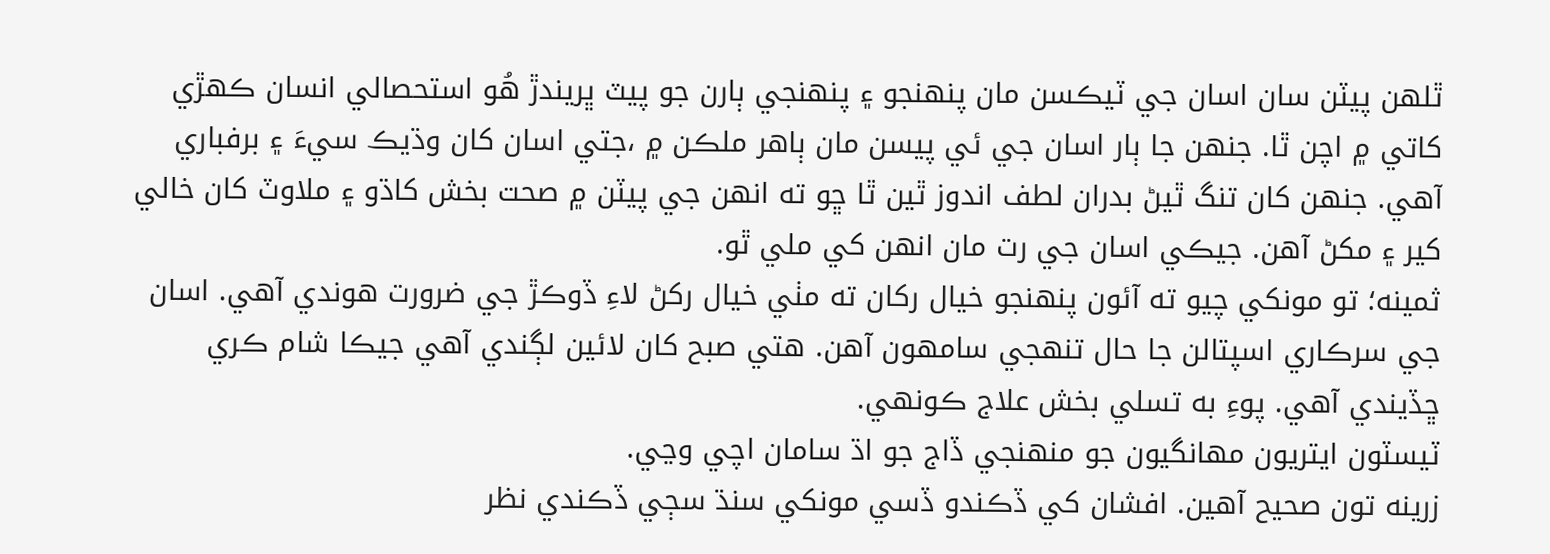ٿلهن پيٽن سان اسان جي ٽيڪسن مان پنهنجو ۽ پنهنجي ٻارن جو پيٽ ڀريندڙ هُو استحصالي انسان ڪهڙي کاتي ۾ اچن ٿا. جنهن جا ٻار اسان جي ئي پيسن مان ٻاهر ملڪن ۾ ،جتي اسان کان وڌيڪ سيءَ ۽ برفباري آهي. جنهن کان تنگ ٿيڻ بدران لطف اندوز ٿين ٿا ڇو ته انهن جي پيٽن ۾ صحت بخش کاڌو ۽ ملاوٽ کان خالي کير ۽ مکڻ آهن. جيڪي اسان جي رت مان انهن کي ملي ٿو.
ثمينه؛ تو مونکي چيو ته آئون پنهنجو خيال رکان ته مٺي خيال رکڻ لاءِ ڏوڪڙ جي ضرورت هوندي آهي. اسان جي سرڪاري اسپتالن جا حال تنهجي سامھون آهن. هتي صبح کان لائين لڳندي آهي جيڪا شام ڪري ڇڏيندي آهي. پوءِ به تسلي بخش علاج ڪونهي.
ٽيسٽون ايتريون مهانگيون جو منهنجي ڏاج جو اڌ سامان اچي وڃي.
زرينه تون صحيح آهين. افشان کي ڏڪندو ڏسي مونکي سنڌ سڄي ڏڪندي نظر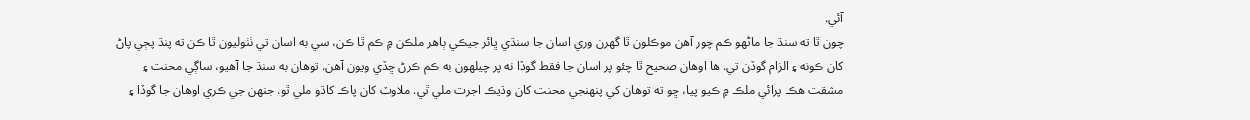آئي.
چون ٿا ته سنڌ جا ماڻهو ڪم چور آهن موڪلون ٿا گهرن وري اسان جا سنڌي ڀائر جيڪي ٻاهر ملڪن ۾ ڪم ٿا ڪن، سي به اسان تي ٺٺوليون ٿا ڪن ته پنڌ پڄي پاڻ کان ڪونه ۽ الزام گوڏن تي. ها اوهان صحيح ٿا چئو پر اسان جا فقط گوڏا نه پر چيلهون به ڪم ڪرڻ ڇڏي ويون آھن. توھان به سنڌ جا آهيو، ساڳي محنت ۽ مشقت هڪ پرائي ملڪ ۾ ڪيو پيا، ڇو ته توهان کي پنهنجي محنت کان وڌيڪ اجرت ملي ٿي. ملاوٽ کان پاڪ کاڌو ملي ٿو. جنهن جي ڪري اوهان جا گوڏا ۽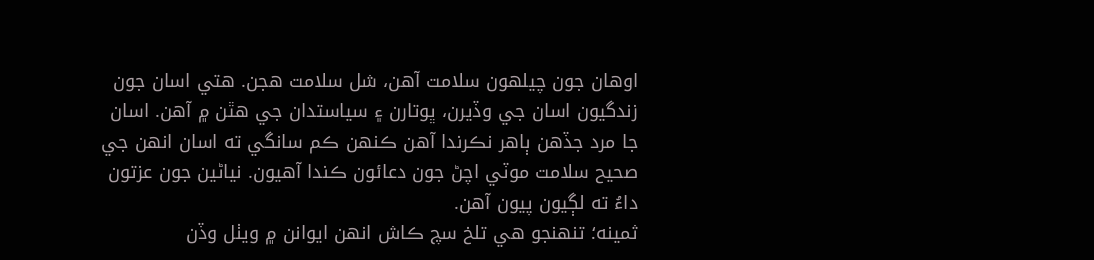اوهان جون چيلهون سلامت آهن، شل سلامت هجن. هتي اسان جون زندگيون اسان جي وڏيرن، ڀوتارن ۽ سياستدان جي هٿن ۾ آهن. اسان جا مرد جڏهن ٻاهر نڪرندا آهن ڪنهن ڪم سانگي ته اسان انهن جي صحيح سلامت موٽي اچڻ جون دعائون ڪندا آهيون. نياڻين جون عزتون داءُ ته لڳيون پيون آهن.
ثمينه؛ تنھنجو هي تلخ سچ ڪاش انهن ايوانن ۾ ويٺل وڏن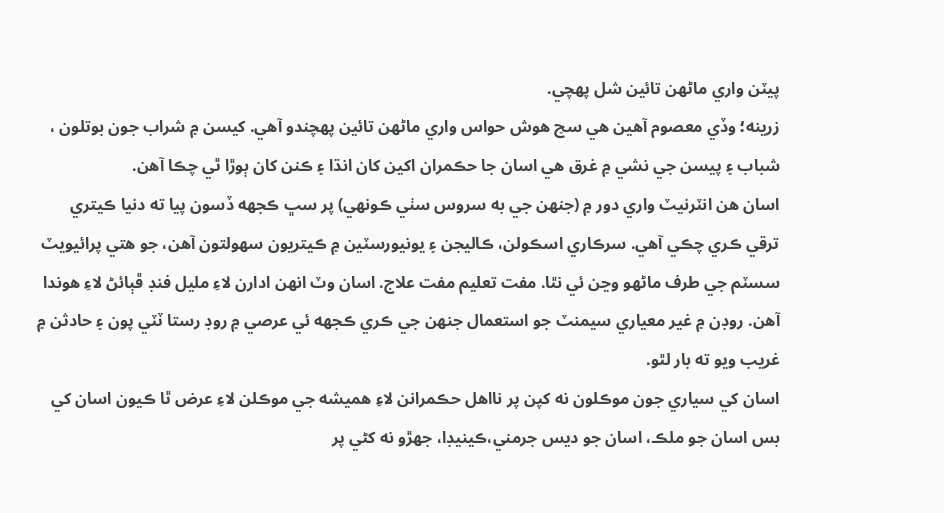پيٽن واري ماڻھن تائين شل پهچي.
زرينه؛ وڏي معصوم آهين هي سچ هوش حواس واري ماڻھن تائين پهچندو آهي. کيسن ۾ شراب جون بوتلون ، شباب ۽ پيسن جي نشي ۾ غرق هي اسان جا حڪمران اکين کان انڌا ۽ ڪنن کان ٻوڙا ٿي چڪا آهن.
اسان هن انٽرنيٽ واري دور ۾ (جنهن جي به سروس سٺي ڪونهي) پر سڀ ڪجهه ڏسون پيا ته دنيا ڪيتري ترقي ڪري چڪي آهي. سرڪاري اسڪولن، ڪاليجن ۽ يونيورسٽين ۾ ڪيتريون سهولتون آهن، جو هتي پرائيويٽ سسٽم جي طرف ماڻھو وڃن ئي نٿا. مفت تعليم مفت علاج. اسان وٽ انهن ادارن لاءِ مليل فنڊ ڦٻائڻ لاءِ هوندا آهن. روڊن ۾ غير معياري سيمنٽ جو استعمال جنهن جي ڪري ڪجهه ئي عرصي ۾ روڊ رستا ٽٽي پون ۽ حادثن ۾ غريب ويو ته بار لٿو.
اسان کي سياري جون موڪلون نه کپن پر نااهل حڪمرانن لاءِ هميشه جي موڪلن لاءِ عرض ٿا ڪيون اسان کي بس اسان جو ملڪ، اسان جو ديس جرمني،ڪينيڊا، جهڙو نه کڻي پر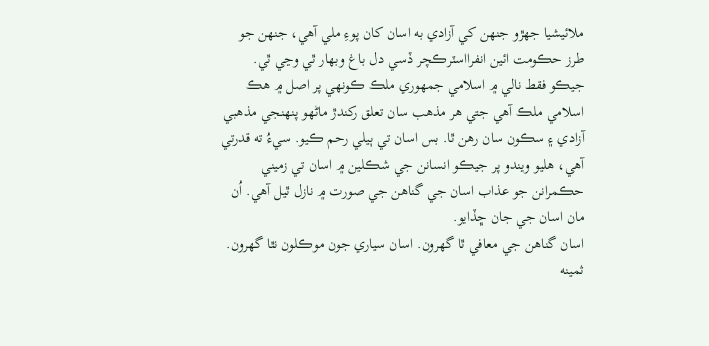ملائيشيا جهڙو جنهن کي آزادي به اسان کان پوءِ ملي آهي، جنهن جو طرز حڪومت ائين انفرااسٽرڪچر ڏسي دل باغ وبهار ٿي وڃي ٿي. جيڪو فقط نالي ۾ اسلامي جمهوري ملڪ ڪونهي پر اصل ۾ هڪ اسلامي ملڪ آهي جتي هر مذهب سان تعلق رکندڙ ماڻهو پنهنجي مذهبي آزادي ۽ سڪون سان رهن ٿا. بس اسان تي ٻيلي رحم ڪيو. سيءُ ته قدرتي آهي، ھليو ويندو پر جيڪو انسانن جي شڪلين ۾ اسان تي زميني حڪمرانن جو عذاب اسان جي گناهن جي صورت ۾ نازل ٿيل آهي. اُن مان اسان جي جان ڇڏايو.
اسان گناهن جي معافي ٿا گهرون. اسان سياري جون موڪلون نٿا گهرون.
ثمينه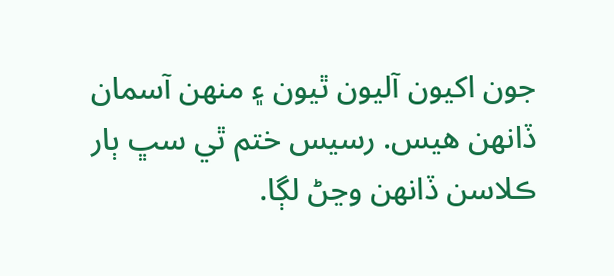جون اکيون آليون ٿيون ۽ منهن آسمان ڏانهن هيس. رسيس ختم ٿي سڀ ٻار ڪلاسن ڏانهن وڃڻ لڳا.